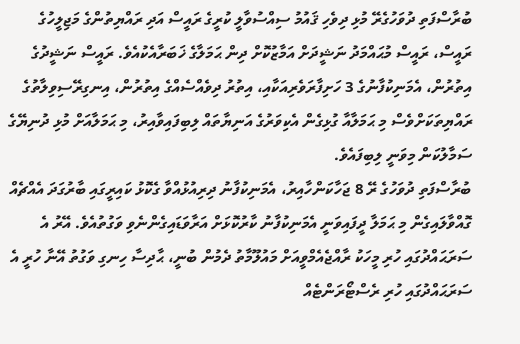ބުރާސްފަތި ދުވަހުގެރޭ މުޅި ދިވެހި ޤައުމު ސިއްސުވާލީ ކުރީގެ ރައީސް އަދި ރައްޔިތުންގެ މަޖިލީހުގެ ރައީސް، ރައީސް މުޙައްމަދު ނަޝީދަށް އަމާޒުކޮށް ދިން ޙަމަލާގެ ޚަބަރާއެކުއެވެ. ރައީސް ނަޝީދުގެ އިތުރުން، އެމަނިކުފާނުގެ 3 ހަށިފާރަވެރިއަކާއި، އިތުރު ދިވެއްސެއްގެ އިތުރުން، އިނގިރޭސިވިލާތުގެ ރައްޔިތަކަށްވެސް މި ޙަމަލާއާ ގުޅިގެން އެކިވަރުގެ އަނިޔާތައް ލިބިފައިވާއިރު، މި ޙަމަލާއަށް މުޅި ދުނިޔޭގެ ސަމާލުކަން މިވަނީ ލިބިފައެވެ.
ބުރާސްފަތި ދުވަހުގެ ރޭ 8 ޖަހާކަންހާއިރު، އެމަނިކުފާނު ދިރިއުޅުއްވާ ގެކޮޅު ކައިރީގައި ބާރުގަދަ އެއްޗެއް ގޮއްވާލައިގެން މި ޙަމަލާ ދީފައިވަނީ އެމަނިކުފާނު ކާރުކޮޅަށް އަރާވަޑައިގެންނެވި ވަގުތުއެވެ. އޭރު އެ ސަރަޙައްދުގައި ހުރި މީހަކު ރާއްޖެއެމްވީއަށް މައުލޫމާތު ދެމުން ބުނީ، ޙާދިސާ ހިނގި ވަގުތު އޭނާ ހުރީ އެ ސަރަޙައްދުގައި ހުރި ރެސްޓޯރަންޓެއް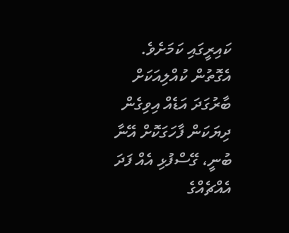ކައިރީގައި ކަމަށެވެ. އެގޮތުން ކުއްލިއަކަށް ބާރުގަދަ އަޑެއް އިވިގެން ދިޔަކަން ފާހަގަކޮށް އޭނާ ބުނީ، ގޭސްފުޅި އެއް ފަދަ އެއްޗެއްގެ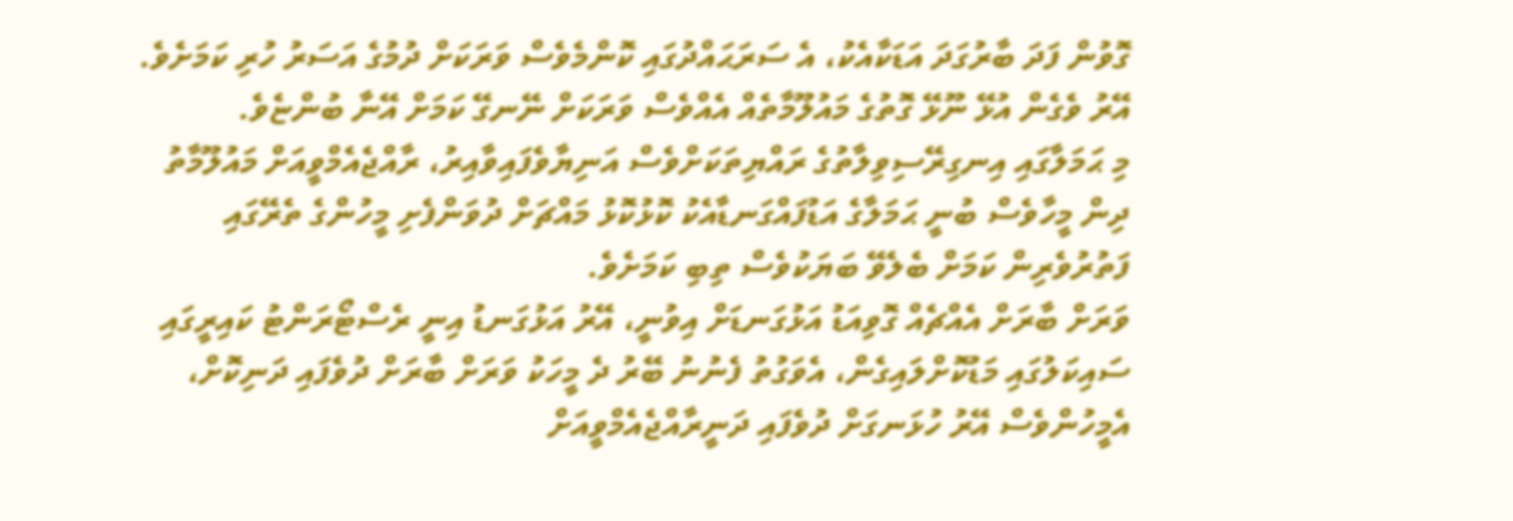ގޮވުން ފަދަ ބާރުގަދަ އަޑަކާއެކު، އެ ސަރަޙައްދުގައި ކޮންމެވެސް ވަރަކަށް ދުމުގެ އަސަރު ހުރި ކަމަށެވެ. އޭރު ވެގެން އުޅޭ ނޫޅޭ ގޮތުގެ މައުލޫމާތެއް އެއްވެސް ވަރަކަށް ނޭނގޭ ކަމަށް އޭނާ ބުންޏެވެ.
މި ޙަމަލާގައި އިނގިރޭސިވިލާތުގެ ރައްޔިތަކަށްވެސް އަނިޔާވެފައިވާއިރު، ރާއްޖެއެމްވީއަށް މައުލޫމާތު ދިން މީހާވެސް ބުނީ ޙަމަލާގެ އަޑުފައްގަނޑާއެކު ކޮޅުކޮޅު މައްޗަށް ދުވަންފެށި މީހުންގެ ތެރޭގައި ފަތުރުވެރިން ކަމަށް ބެލެވޭ ބަޔަކުވެސް ތިބި ކަމަށެވެ.
ވަރަށް ބާރަށް އެއްޗެއް ގޮވިއަޑު އަޅުގަނޑަށް އިވުނީ، އޭރު އަޅުގަނޑު އިނީ ރެސްޓޯރަންޓު ކައިރީގައި ސައިކަލުގައި މަޑުކޮށްލައިގެން، އެވަގުތު ފެނުނު ބޭރު ދެ މީހަކު ވަރަށް ބާރަށް ދުވެފައި ދަނިކޮށް، އެމީހުންވެސް އޭރު ހުޅަނގަށް ދުވެފައި ދަނީރާއްޖެއެމްވީއަށް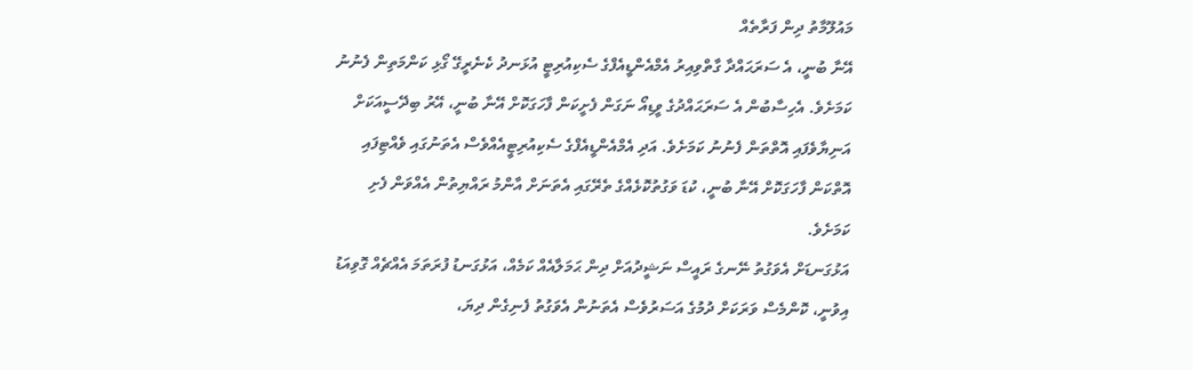މައުލޫމާތު ދިން ފަރާތެއް
އޭނާ ބުނީ، އެ ސަރަޙައްދާ ގާތްވިއިރު އެމްއެންޑީއެފްގެ ސެކިއުރިޓީ އުޅަނދު ކެނެރީގޭ ގޯޅި ކަންމަތިން ފެނުނު ކަމަށެވެ. އެހިސާބުން އެ ސަރަޙައްދުގެ ވީޑިއޯ ނަގަން ފެށީކަން ފާހަގަކޮށް އޭނާ ބުނީ، އޭރު ބިދޭސީއަކަށް އަނިޔާވެފައި އޮތްތަން ފެނުނު ކަމަށެވެ. އަދި އެމްއެންޑީއެފްގެ ސެކިއުރިޓީއެއްވެސް އެތަނުގައި ވެއްޓިފައި އޮތްކަން ފާހަގަކޮށް އޭނާ ބުނީ، ކުޑަ ވަގުތުކޮޅެއްގެ ތެރޭގައި އެތަނަށް އާންމު ރައްޔިތުން އެއްވަން ފެށި ކަމަށެވެ.
އަޅުގަނޑަށް އެވަގުތު ނޭނގެ ރައީސް ނަޝީދުއަށް ދިން ޙަމަލާއެއް ކަމެއް، އަޅުގަނޑު ފުރަތަމަ އެއްޗެއް ގޮވިއަޑު އިވުނީ، ކޮންމެސް ވަރަކަށް ދުމުގެ އަސަރުވެސް އެތަނުން އެވަގުތު ފެނިގެން ދިޔަ،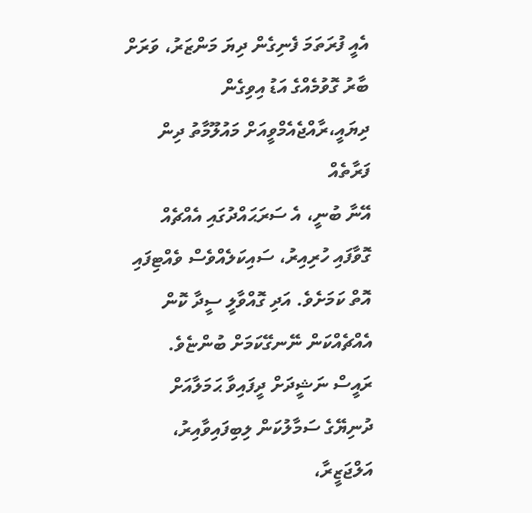އެއީ ފުރަތަމަ ފެނިގެން ދިޔަ މަންޒަރު، ވަރަށް ބާރު ގޮވުމެއްގެ އަޑު އިވިގެން ދިޔައީ،ރާއްޖެއެމްވީއަށް މައުލޫމާތު ދިން ފަރާތެއް
އޭނާ ބުނީ، އެ ސަރަޙައްދުގައި އެއްޗެއް ގޮވާފައި ހުރިއިރު، ސައިކަލެއްވެސް ވެއްޓިފައި އޮތް ކަމަށެވެ. އަދި ގޮއްވާލީ ސީދާ ކޮން އެއްޗެއްކަން ނޭނގޭކަމަށް ބުންޏެވެ.
ރައީސް ނަޝީދަށް ދީފައިވާ ޙަމަލާއަށް ދުނިޔޭގެ ސަމާލުކަން ލިބިފައިވާއިރު، އަލްޖަޒީރާ،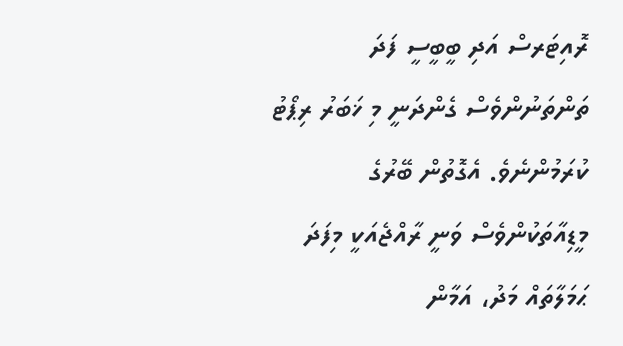ރޮއިޓަރސް އަދި ބީބީސީ ފަދަ ތަންތަނުންވެސް ގެންދަނީ މި ޚަބަރު ރިޕޯޓު ކުރަމުންނެވެ. އެގޮތުން ބޭރުގެ މީޑިއާތަކުންވެސް ވަނީ ރާއްޖެއަކީ މިފަދަ ޙަމަލާތައް މަދު، އަމާން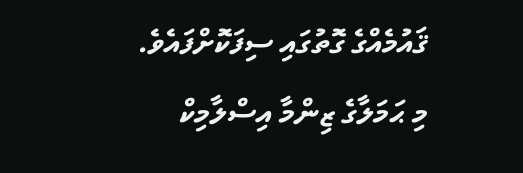ޤައުމެއްގެ ގޮތުގައި ސިފަކޮށްފައެވެ.
މި ޙަމަލާގެ ޒިންމާ އިސްލާމިކް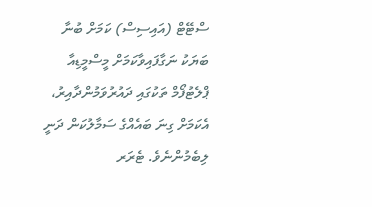ސްޓޭޓް (އައިސިސް) ކަމަށް ބުނާ ބަޔަކު ނަގާފައިވާކަމަށް މީސްމީޑިއާ ޕްލެޓުފޯމް ތަކުގައި ދައުރުވަމުންދާއިރު، އެކަމަށް ގިނަ ބައެއްގެ ސަމާލުކަން ދަނީ ލިބެމުންނެވެ. ޓެރަރ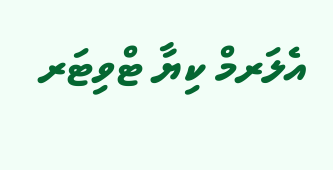އެލަރމް ކިޔާ ޓްވިޓަރ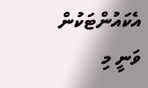އެކައުންޓަކުން ވަނީ މި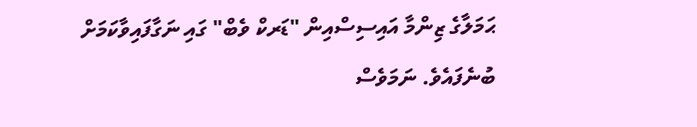ޙަމަލާގެ ޒިންމާ އައިސިސްއިން "ޑަރކް ވެބް" ގައި ނަގާފައިވާކަމަށް ބުނެފައެވެ. ނަމަވެސް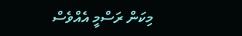މިކަން ރަސްމީ އެއްވެސް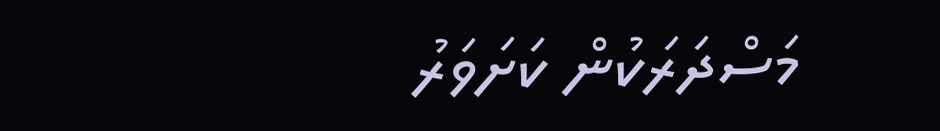މަސްދަރަކުން ކަށަވަރު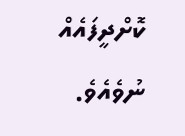ކޮށްދީފައެއް ނުވެއެވެ.